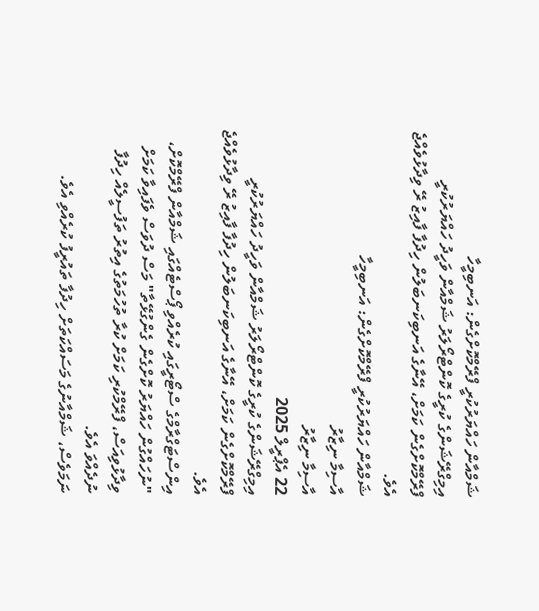ޝަމްއާން ހައްޔަރުކުރީ ފްރޭމްކޮށްގެން: އަނބިމީހާ
އިމިގްރޭޝަންގެ ކުރީގެ ކޮންޓްރޯލަރު ޝަމްއާން ވަހީދު ހައްޔަރުކުރީ ފްރޭމްކޮށްގެން ކަމަށް، އޭނާގެ އަނބިކަނބަލުން ހިދުފާ ފާއިޒު ރޭ ވިދާޅުވެއްޖެ އެވެ.
ޝަމްއާން ހައްޔަރުކުރީ ފްރޭމްކޮށްގެން: އަނބިމީހާ
އާސިމާ ނިޒާރު
އާސިމާ ނިޒާރު
22 އެޕްރީލް 2025
އިމިގްރޭޝަންގެ ކުރީގެ ކޮންޓްރޯލަރު ޝަމްއާން ވަހީދު ހައްޔަރުކުރީ ފްރޭމްކޮށްގެން ކަމަށް، އޭނާގެ އަނބިކަނބަލުން ހިދުފާ ފާއިޒު ރޭ ވިދާޅުވެއްޖެ އެވެ.
އިންސްޓަގްރާމްގެ ސްޓޯރީގައި ކުރެއްވި ޕޯސްޓެއްގައި ޝަމްއާން ފްރޭމްކޮށް، "ނުހައްގުން ހައްޔަރު ކޮށްގެން ގެންގުޅޭތާ" މަސް ދުވަސް ވެފައިވާ ކަމަށް ވިދާޅުވިއަސް، ފްރޭމްކުރި ކަމަށް ކުރާ ތުހުމަތުގެ އިތުރު ތަފުސީލެއް ހިދުފާ ނުދެއްވަ އެވެ.
ނަމަވެސް، ޝަމްއާނުގެ މަސައްކަތަށް ހިދުފާ ތައުރީފު ކުރެއްވި އެވެ.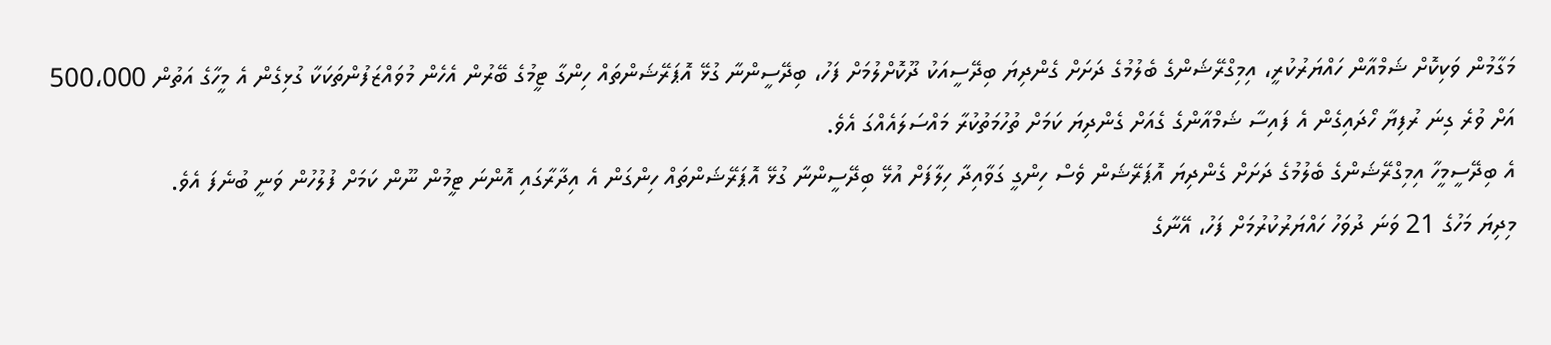މަގާމުން ވަކިކޮށް ޝަމްއާން ހައްޔަރުކުރީ، އިމިގްރޭޝަންގެ ބެލުމުގެ ދަށަށް ގެންދިޔަ ބިދޭސީއަކު ދޫކޮށްލުމަށް ފަހު، ބިދޭސީންނާ ގުޅޭ އޮޕަރޭޝަންތައް ހިންގާ ޓީމުގެ ބޭރުން އެހެން މުވައްޒަފުންތަކަކާ ގުޅިގެން އެ މީހާގެ އަތުން 500،000 އަށް ވުރެ ގިނަ ރުފިޔާ ހޯދައިގެން އެ ފައިސާ ޝަމްއާންގެ ގެއަށް ގެންދިޔަ ކަމަށް ތުހުމަތުކުރާ މައްސަލައެއްގަ އެވެ.
އެ ބިދޭސީމީހާ އިމިގްރޭޝަންގެ ބެލުމުގެ ދަށަށް ގެންދިޔަ އޮޕަރޭޝަން ވެސް ހިންގީ ގަވާއިދާ ހިލާފަށް އުޅޭ ބިދޭސީންނާ ގުޅޭ އޮޕަރޭޝަންތައް ހިންގަން އެ އިދާރާގައި އޮންނަ ޓީމުން ނޫން ކަމަށް ފުލުހުން ވަނީ ބުނެފަ އެވެ.
މިދިޔަ މަހުގެ 21 ވަނަ ދުވަހު ހައްޔަރުކުރުމަށް ފަހު، އޭނާގެ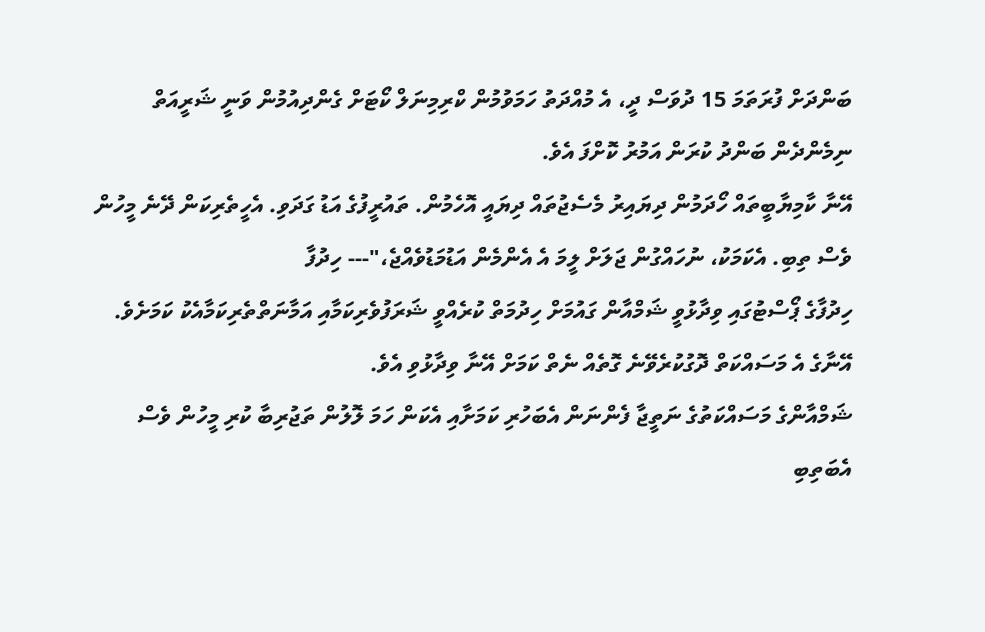ބަންދަށް ފުރަތަމަ 15 ދުވަސް ދީ، އެ މުއްދަތު ހަމަވުމުން ކްރިމިނަލް ކޯޓަށް ގެންދިއުމުން ވަނީ ޝަރީއަތް ނިމެންދެން ބަންދު ކުރަން އަމުރު ކޮށްފަ އެވެ.
އޭނާ ކާމިޔާބީތައް ހޯދަމުން ދިޔައިރު މެސެޖުތައް ދިޔައީ އޮހެމުން. ތައުރީފުގެ އަޑު ގަދަވި. އެހީތެރިކަން ދޭނެ މީހުން ވެސް ތިބި. އެކަމަކު، ނުހައްގުން ޖަލަށް ލީމަ އެ އެންމެން އަޑުމަޑުވެއްޖެ،"--- ހިދުފާ
ހިދުފާގެ ޕޯސްޓުގައި ވިދާޅުވީ ޝަމްއާން ގައުމަށް ހިދުމަތް ކުރެއްވީ ޝަރަފުވެރިކަމާއި އަމާނަތްތެރިކަމާއެކު ކަމަށެވެ. އޭނާގެ އެ މަސައްކަތް ދޮގުކުރެވޭނެ ގޮތެއް ނެތް ކަމަށް އޭނާ ވިދާޅުވި އެވެ.
ޝަމްއާންގެ މަސައްކަތުގެ ނަތީޖާ ފެންނަން އެބަހުރި ކަމަށާއި އެކަން ހަމަ ލޮލުން ތަޖުރިބާ ކުރި މީހުން ވެސް އެބަތިބި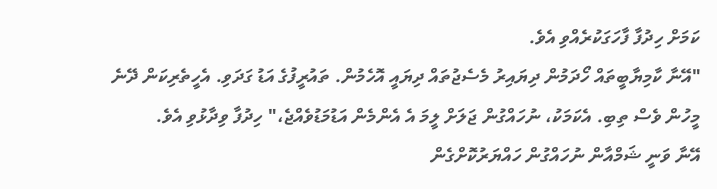ކަމަށް ހިދުފާ ފާހަގަކުރެއްވި އެވެ.
"އޭނާ ކާމިޔާބީތައް ހޯދަމުން ދިޔައިރު މެސެޖުތައް ދިޔައީ އޮހެމުން. ތައުރީފުގެ އަޑު ގަދަވި. އެހީތެރިކަން ދޭނެ މީހުން ވެސް ތިބި. އެކަމަކު، ނުހައްގުން ޖަލަށް ލީމަ އެ އެންމެން އަޑުމަޑުވެއްޖެ،" ހިދުފާ ވިދާޅުވި އެވެ.
އޭނާ ވަނީ ޝަމްއާން ނުހައްގުން ހައްޔަރުކޮށްގެން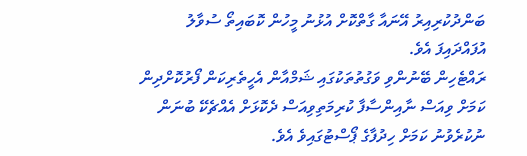ބަންދުކުރިއިރު އޭނައާ ގާތްކޮށް އުޅުނު މީހުން ކޮބައިތޯ ސުވާލު އުފައްދައިފަ އެވެ.
ރައްޓެހިން ބޭނުންވި ވަގުތުތަކުގައި ޝަމްއާން އެހީތެރިކަން ފޯރުކޮށްދިން ކަމަށް ވިއަސް ނާއިންސާފާ ކުރިމަތިވިއަސް ދެކޮޅަށް އެއްޗެކޭ ބުނަން ނުކުރެވުނު ކަމަށް ހިދުފާގެ ޕޯސްޓުގައިވެ އެވެ.